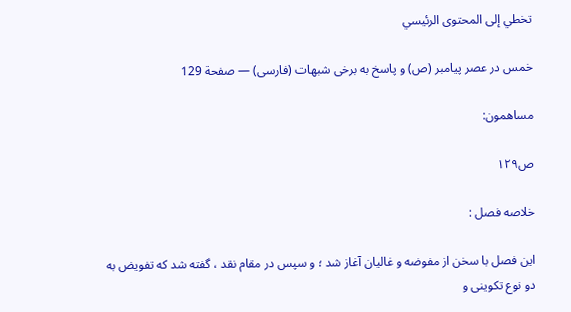تخطي إلى المحتوى الرئيسي

خمس در عصر پيامبر (ص) و پاسخ به برخى شبهات (فارسى) — صفحة 129

مساهمون:

ص١٢٩

خلاصه فصل :

اين فصل با سخن از مفوضه و غاليان آغاز شد ؛ و سپس در مقام نقد ، گفته شد كه تفويض به دو نوع تكوينى و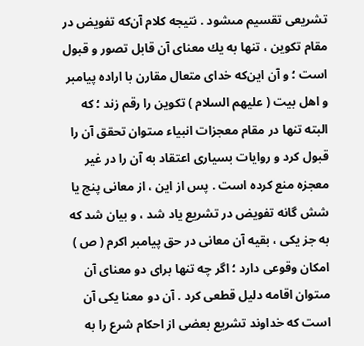تشريعى تقسيم مىشود . نتيجه كلام آن‌كه تفويض در مقام تكوين ، تنها به يك معناى آن قابل تصور و قبول است ؛ و آن اين‌كه خداى متعال مقارن با اراده پيامبر و اهل بيت ( عليهم السلام ) تكوين را رقم زند ؛ كه البته تنها در مقام معجزات انبياء مىتوان تحقق آن را قبول كرد و روايات بسيارى اعتقاد به آن را در غير معجزه منع كرده است . پس از اين ، از معانى پنج يا شش گانه تفويض در تشريع ياد شد ، و بيان شد كه به جز يكى ، بقيه آن معانى در حق پيامبر اكرم ( ص ) امكان وقوعى دارد ؛ اگر چه تنها براى دو معناى آن مىتوان اقامه دليل قطعى كرد . آن دو معنا يكى آن است كه خداوند تشريع بعضى از احكام شرع را به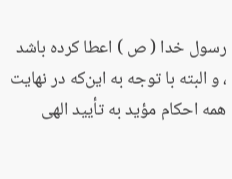رسول خدا ( ص ) اعطا كرده باشد ، و البته با توجه به اين‌كه در نهايت همه احكام مؤيد به تأييد الهى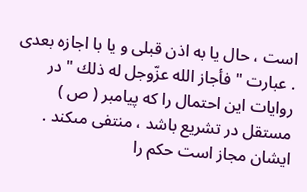است ، حال يا به اذن قبلى و يا با اجازه بعدى . عبارت " فأجاز الله عزّوجل له ذلك " در روايات اين احتمال را كه پيامبر ( ص ) مستقل در تشريع باشد ، منتفى مىكند . ايشان مجاز است حكم را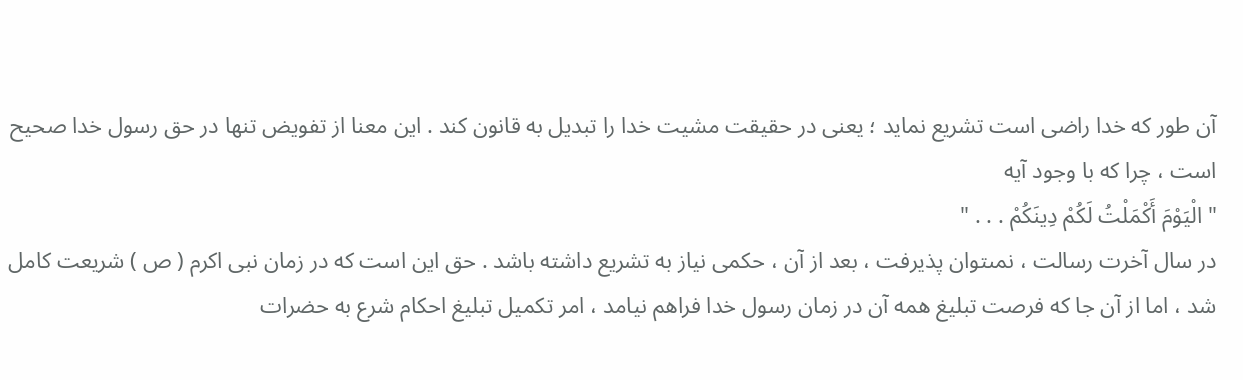آن طور كه خدا راضى است تشريع نمايد ؛ يعنى در حقيقت مشيت خدا را تبديل به قانون كند . اين معنا از تفويض تنها در حق رسول خدا صحيح است ، چرا كه با وجود آيه
" الْيَوْمَ أَكْمَلْتُ لَكُمْ دِينَكُمْ . . . "
در سال آخرت رسالت ، نمىتوان پذيرفت ، بعد از آن ، حكمى نياز به تشريع داشته باشد . حق اين است كه در زمان نبى اكرم ( ص ) شريعت كامل شد ، اما از آن جا كه فرصت تبليغ همه آن در زمان رسول خدا فراهم نيامد ، امر تكميل تبليغ احكام شرع به حضرات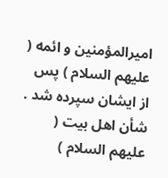اميرالمؤمنين و ائمه ( عليهم السلام ) پس از ايشان سپرده شد . شأن اهل بيت ( عليهم السلام )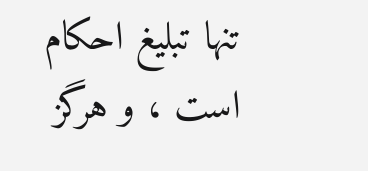تنها تبليغ احكام است ، و هرگز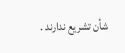شأن تشريع ندارند .